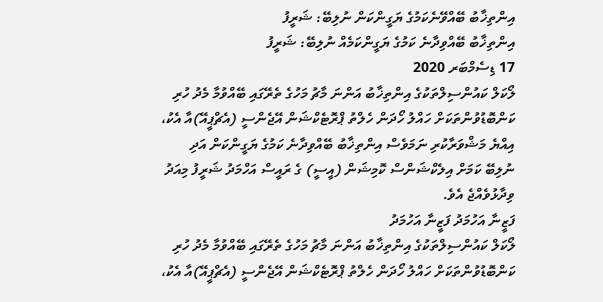އިންތިޚާބު ބޭއްވޭނެކަމުގެ ޔަގީންކަން ނުލިބޭ: ޝަރީފު
އިންތިޚާބު ބޭއްވިދާނެ ކަމުގެ ޔަގީންކަމެއް ނުލިބޭ: ޝަރީފު
17 ޑިސެމްބަރ 2020
ލޯކަލް ކައުންސިލްތަކުގެ އިންތިޚާބު އަންނަ މާޗު މަހުގެ ތެރޭގައި ބޭއްވުމާ މެދު ހުރި ކަންބޮޑުވުންތަކަށް ހައްލު ހޯދަން ހެލްތު ޕްރޮޓެކްޝަން އޭޖެންސީ (އެޗްޕީއޭ)އާ އެކު، އިއްޔެ މަޝްވަރާކުރި ނަމަވެސް އިންތިޚާބު ބޭއްވިދާނެ ކަމުގެ ޔަގީންކަން އަދި ނުލިބޭ ކަމަށް އިލެކްޝަންސް ކޮމިޝަން (އީސީ) ގެ ރައީސް އަހްމަދު ޝަރީފު މިއަދު ވިދާޅުވެއްޖެ އެވެ.
ފަޒީނާ އަހުމަދު ފަޒީނާ އަހުމަދު
ލޯކަލް ކައުންސިލްތަކުގެ އިންތިޚާބު އަންނަ މާޗު މަހުގެ ތެރޭގައި ބޭއްވުމާ މެދު ހުރި ކަންބޮޑުވުންތަކަށް ހައްލު ހޯދަން ހެލްތު ޕްރޮޓެކްޝަން އޭޖެންސީ (އެޗްޕީއޭ)އާ އެކު،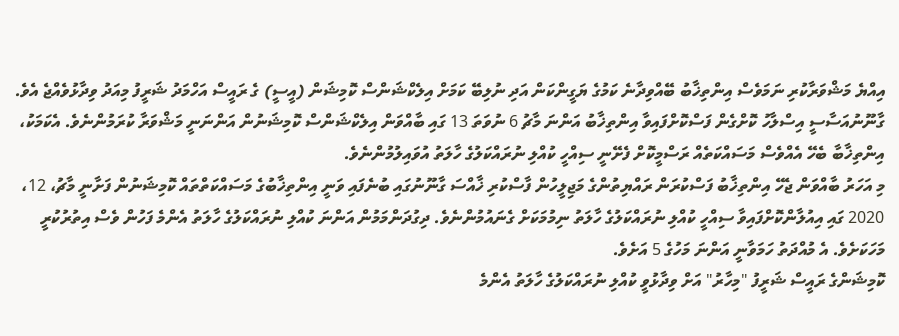އިއްޔެ މަޝްވަރާކުރި ނަމަވެސް އިންތިޚާބު ބޭއްވިދާނެ ކަމުގެ ޔަގީންކަން އަދި ނުލިބޭ ކަމަށް އިލެކްޝަންސް ކޮމިޝަން (އީސީ) ގެ ރައީސް އަހްމަދު ޝަރީފު މިއަދު ވިދާޅުވެއްޖެ އެވެ.
ގާނޫނުއަސާސީ އިސްލާހު ކޮށްގެން ފަސްކޮށްފައިވާ އިންތިޚާބު އަންނަ މާޗު 6 ނުވަތަ 13 ގައި ބާއްވަން އިލެކްޝަންސް ކޮމިޝަނުން އަންނަނީ މަޝްވަރާ ކުރަމުންނެވެ. އެކަމަކު، އިންތިޚާބާ ބެހޭ އެއްވެސް މަސައްކަތެއް ރަސްމީކޮށް ފެށޭނީ ސިއްހީ ކުއްލި ނުރައްކަލުގެ ހާލަތު އުވައިލުމުންނެވެ.
މި އަހަރު ބާއްވަން ޖެހޭ އިންތިޚާބު ފަސްކުރަން ރައްޔިތުންގެ މަޖިލީހުން ފާސްކުރި ޚާއްސަ ގާނޫނުގައި ބުނެފައި ވަނީ އިންތިޚާބުގެ މަސައްކަތްތައް ކޮމިޝަނުން ފަށާނީ މާޗު، 12، 2020 ގައި އިއުލާންކޮށްފައިވާ ސިއްހީ ކުއްލި ނުރައްކަލުގެ ހާލަތު ނިމުމަކަށް ގެނައުމުންނެވެ. ދިގުދަންމަމުން އަންނަ ކުއްލި ނުރައްކަލުގެ ހާލަތު އެންމެ ފަހުން ވެސް އިތުރުކުރީ މަހަކަށެވެ. އެ މުއްދަތު ހަމަވާނީ އަންނަ މަހުގެ 5 އަށެވެ.
ކޮމިޝަންގެ ރައީސް ޝަރީފު "މިހާރު" އަށް ވިދާޅުވީ ކުއްލި ނުރައްކަލުގެ ހާލަތު އެންމެ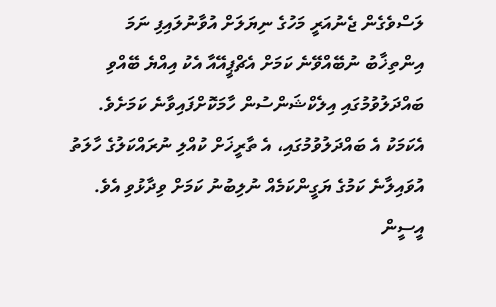ލަސްވެގެން ޖެނުއަރީ މަހުގެ ނިޔަލަށް އުވާނުލައިފި ނަމަ އިންތިޚާބު ނުބޭއްވޭނެ ކަމަށް އެޗްޕީއޭއާ އެކު އިއްޔެ ބޭއްވި ބައްދަލުވުމުގައި އިލެކްޝަންސުން ހާމަކޮށްފައިވާނެ ކަމަށެވެ. އެކަމަކު އެ ބައްދަލުވުމުގައި، އެ ތާރީޚަށް ކުއްލި ނުރައްކަލުގެ ހާލަތު އުވައިލާނެ ކަމުގެ ޔަގީންކަމެއް ނުލިބުނު ކަމަށް ވިދާޅުވި އެވެ.
އީސީން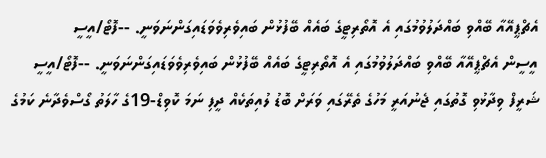އެޗްޕީއޭއާ ބޭއްވި ބައްދަލުވުމުގައި އެ އޮތޯރިޓީގެ ބައެއް ބޭފުޅުން ބައިވެރިވެވަޑައިގަންނަވަނީ. --ފޮޓޯ/އީސީ
އީސީން އެޗްޕީއޭއާ ބޭއްވި ބައްދަލުވުމުގައި އެ އޮތޯރިޓީގެ ބައެއް ބޭފުޅުން ބައިވެރިވެވަޑައިގަންނަވަނީ. --ފޮޓޯ/އީސީ
ޝަރީފް ވިދާޅުވި ގޮތުގައި ޖެނުއަރީ މަހުގެ ތެރޭގައި ވަރަށް ބޮޑު ލުއިތަކެއް ދީފި ނަމަ ކޮވިޑް-19ގެ ހާލަތު ގޯސްވެދާނެ ކަމުގެ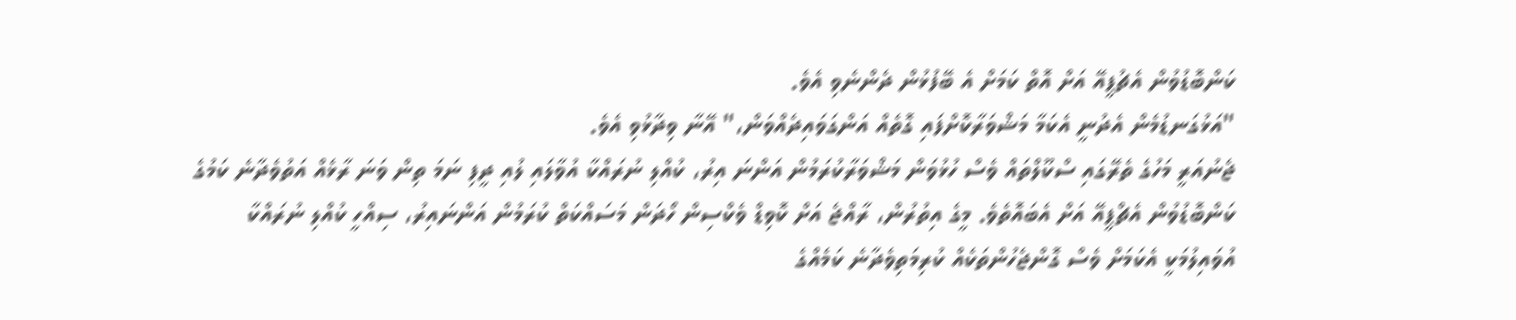ކަންބޮޑުވުން އެޗުޕީއޭ އަށް އޮތް ކަމަށް އެ ބޭފުޅުން ދެންނެވި އެވެ.
"އަޅުގަނޑުމެން އެދުނީ އެކަމާ މަޝްވަރާކޮށްފައި ގޮތެއް އަންގަވައިދެއްވަން،" އޭނާ ވިދާޅުވި އެވެ.
ޖެނުއަރީ މަހުގެ ތެރޭގައި ސްކޫލްތައް ވެސް ހުޅުވަން މަޝްވަރާކުރަމުން އަންނަ އިރު، ކުއްލި ނުރައްކާ އުވާލައި ލުއި ދީފި ނަމަ ތިން ވަނަ ރާޅެއް އަތުވެދާނެ ކަމުގެ ކަންބޮޑުވުން އެޗްޕީއޭ އަށް އެބައޮތެވެ. މީގެ އިތުރުން، ރާއްޖެ އަށް ކޮވިޑް ވެކްސިން ހޯދަން މަސައްކަތް ކުރަމުން އަންނައިރު، ސިއްހީ ކުއްލި ނުރައްކާ އުވައިލުމަކީ އެކަމަށް ވެސް ގޮންޖެހުންތަކެއް ކުރިމަތިވެދާނެ ކަމެއްގެ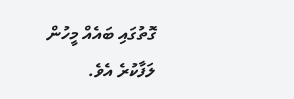ގޮތުގައި ބައެއް މީހުން ލަފާކުރެ އެވެ.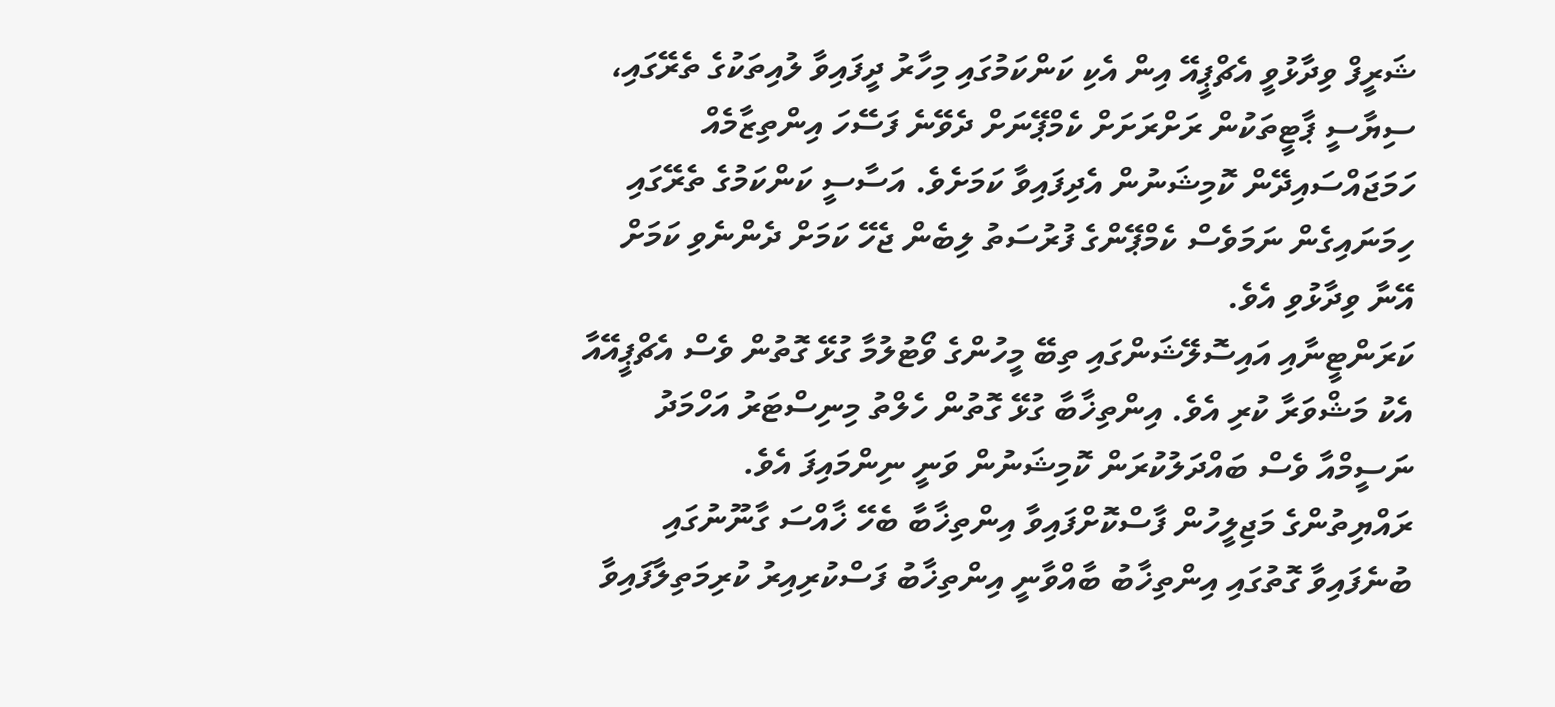ޝަރީފް ވިދާޅުވީ އެޗްޕީއޭ އިން އެކި ކަންކަމުގައި މިހާރު ދީފައިވާ ލުއިތަކުގެ ތެރޭގައި، ސިޔާސީ ޕާޓީތަކުން ރަށްރަށަށް ކެމްޕޭނަށް ދެވޭނެ ފަސޭހަ އިންތިޒާމެއް ހަމަޖައްސައިދޭން ކޮމިޝަނުން އެދިފައިވާ ކަމަށެވެ. އަސާސީ ކަންކަމުގެ ތެރޭގައި ހިމަނައިގެން ނަމަވެސް ކެމްޕޭންގެ ފުރުސަތު ލިބެން ޖެހޭ ކަމަށް ދެންނެވި ކަމަށް އޭނާ ވިދާޅުވި އެވެ.
ކަރަންޓީނާއި އައިސޮލޭޝަންގައި ތިބޭ މީހުންގެ ވޯޓުލުމާ ގުޅޭ ގޮތުން ވެސް އެޗްޕީއޭއާ އެކު މަޝްވަރާ ކުރި އެވެ. އިންތިޚާބާ ގުޅޭ ގޮތުން ހެލްތު މިނިސްޓަރު އަހްމަދު ނަސީމްއާ ވެސް ބައްދަލުކުރަން ކޮމިޝަނުން ވަނީ ނިންމައިފަ އެވެ.
ރައްޔިތުންގެ މަޖިލީހުން ފާސްކޮށްފައިވާ އިންތިޚާބާ ބެހޭ ޚާއްސަ ގާނޫނުގައި ބުނެފައިވާ ގޮތުގައި އިންތިޚާބު ބާއްވާނީ އިންތިޚާބު ފަސްކުރިއިރު ކުރިމަތިލާފައިވާ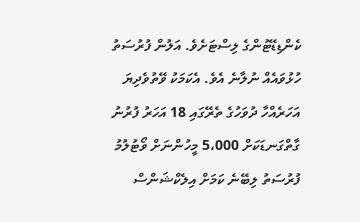ކެންޑިޑޭޓުންގެ ލިސްޓަށެވެ. އަލުން ފުރުސަތު ހުޅުވައެއް ނުލާނެ އެވެ. އެކަމަކު ވޭތުވެދިޔަ އަހަރެއްހާ ދުވަހުގެ ތެރޭގައި 18 އަހަރު ފުރުނު ގާތްގަނޑަކަށް 5،000 މީހުންނަށް ވޯޓުލުމު ފުރުސަތު ލިބޭނެ ކަމަށް އިލެކްޝަންސް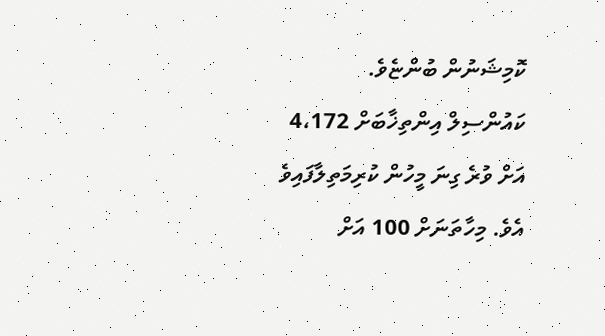ކޮމިޝަނުން ބުންޏެވެ.
ކައުންސިލް އިންތިޚާބަށް 4،172 އަށް ވުރެ ގިނަ މީހުން ކުރިމަތިލާފައިވެ އެވެ. މިހާތަނަށް 100 އަށް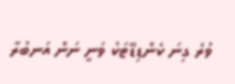ވުރެ ގިނަ ކެންޑިޑޭޓަކު ވަނީ ނަން އަނބުރާ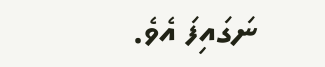ނަގައިފަ އެވެ.